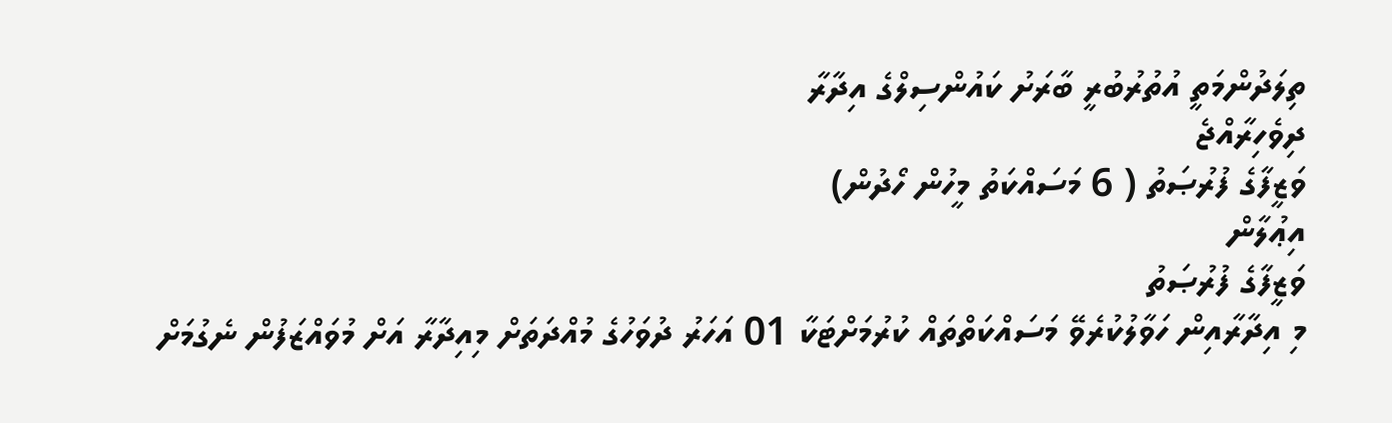ތިލަދުންމަތީ އުތުރުބުރީ ބާރަށު ކައުންސިލްގެ އިދާރާ
ދިވެހިރާއްޖެ
ވަޒީފާގެ ފުރުޞަތު ( 6 މަސައްކަތު މީހުން ހޯދުން)
އިޢުލާން
ވަޒީފާގެ ފުރުޞަތު
މި އިދާރާއިން ހަވާލުކުރެވޭ މަސައްކަތްތައް ކުރުމަށްޓަކާ 01 އަހަރު ދުވަހުގެ މުއްދަތަށް މިއިދާރާ އަށް މުވައްޒަފުން ނެގުމަށް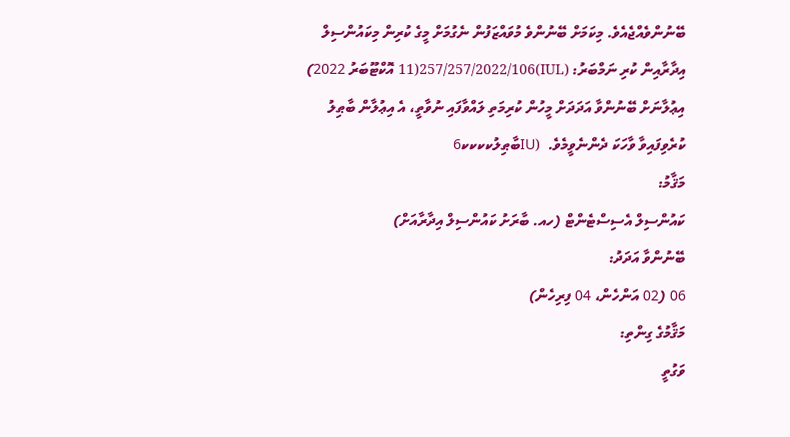ބޭނުންވެއްޖެއެވެ. މިކަމަށް ބޭނުންވެ މުވައްޒަފުން ނެގުމަށް މީގެ ކުރިން މިކައުންސިލް އިދާރާއިން ކުރި ނަމްބަރު: (IUL)257/257/2022/106(11 އޮކްޓޫބަރު 2022) އިޢުލާނަށް ބޭނުންވާ އަދަދަށް މީހުން ކުރިމަތި ލައްވާފައި ނުވާތީ، އެ އިޢުލާން ބާޠިލު ކުރެވިފައިވާ ވާހަކަ ދެންނެވީމެވެ.  (IUބާޠިލުކކކކ6
މަޤާމު:
ކައުންސިލް އެސިސްޓެންޓް (ހއ. ބާރަށު ކައުންސިލް އިދާރާއަށް)
ބޭނުންވާ އަދަދު:
06 (02 އަންހެން، 04 ފިރިހެން)
މަޤާމުގެ ގިންތި:
ވަގުތީ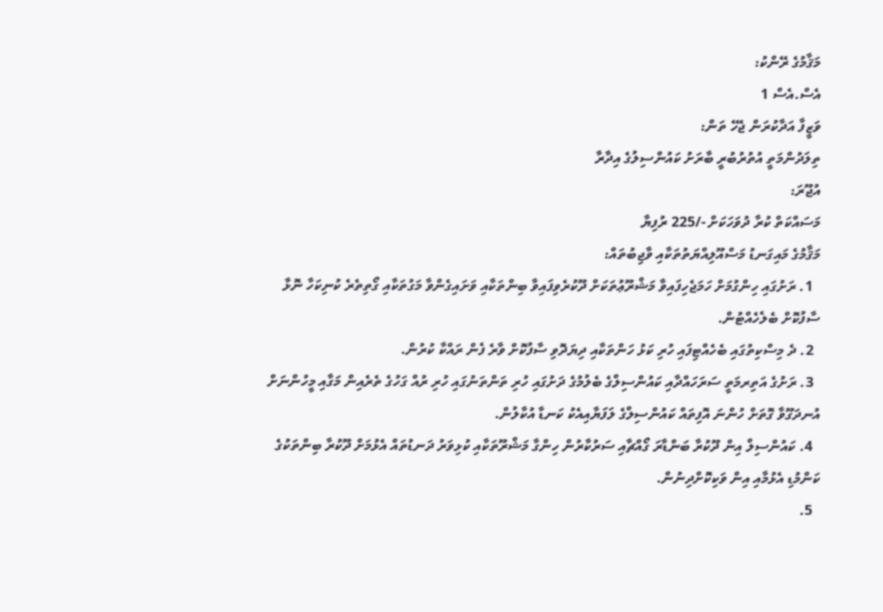މަޤާމުގެ ރޭންކު:
އެސް.އެސް 1
ވަޒީފާ އަދާކުރަން ޖެހޭ ތަން:
ތިލަދުންމަތީ އުތުރުބުރީ ބާރަށު ކައުންސިލުގެ އިދާރާ
އުޖޫރަ:
މަސައްކަތް ކުރާ ދުވަހަކަށް -/225 ރުފިޔާ
މަޤާމުގެ މައިގަނޑު މަސްއޫލިއްޔަތުތަކާއި ވާޖިބުތައް:
  1. ރަށުގައި ހިންގުމަށް ހަމަޖެހިފައިވާ މަޝްރޫޢުތަކަށް ދޫކުރެވިފައިވާ ބިންތަކާއި ވަށައިގެންވާ މަގުތަކާއި ގޯތިތެރެ ކުނިކަހާ ނޮޅާ ސާފުކޮށް ބެލެހެއްޓުން.
  2. ދެ މިސްކިތުގައި ބެހެއްޓިފައި ހުރި ކަޅު ހަންތަކާއި ދިޔަދޮވި ސާފުކޮށް ވާރެ ފެން ރައްކާ ކުރުން.
  3. ރަށުގެ އަތިރމަތީ ސަރަހައްދާއި ކައުންސިލްގެ ބެލުމުގެ ދަށުގައި ހުރި ތަންތަނުގައި ހުރި ރުއް ގަހުގެ ތެރެއިން މަގާއި މީހުންނަށް އުނދަގޫވާ ގޮތަށް ހުންނަ އޮފިތައް ކައުންސިލްގެ ލަފަޔާއިއެކު ކަނޑާ އުކާލުން.
  4. ކައުންސިލް އިން ދޫކުރާ ބަންޑާރަ ގޯއްޗާއި ސަރުކާރުން ހިންގާ މަޝްރޫތަކާއި ކުޅިވަރު ދަނޑުތައް އެޅުމަށް ދޫކުރާ ބިންތަކުގެ ކަންމުޑި އެޅުމާއި އިން ވަކިކޮށްދިނުން.
  5.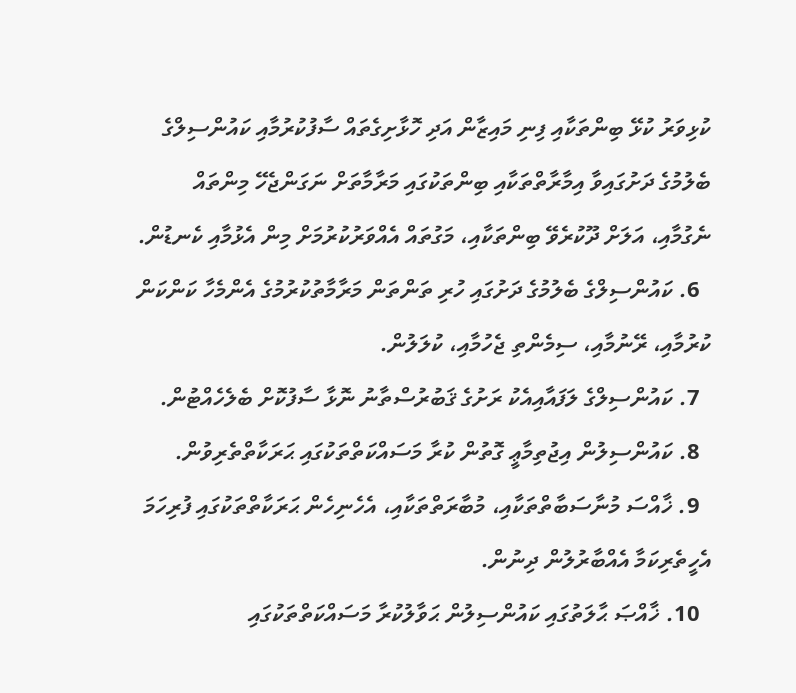ކުޅިވަރު ކުޅޭ ބިންތަކާއި ފިނި މައިޒާން އަދި ހޮޅާށިގެތައް ސާފުކުރުމާއި ކައުންސިލްގެ ބެލުމުގެ ދަށުގައިވާ އިމާރާތްތަކާއި ބިންތަކުގައި މަރާމާތަށް ނަގަންޖެހޭ މިންތައް ނެގުމާއި، އަލަށް ދޫކުރެވޭ ބިންތަކާއި، މަގުތައް އެއްވަރުކުރުމަށް މިން އެޅުމާއި ކެނޑުން.
  6. ކައުންސިލްގެ ބެލުމުގެ ދަށުގައި ހުރި ތަންތަން މަރާމާތުކުރުމުގެ އެންމެހާ ކަންކަން ކުރުމާއި، ރޭނުމާއި، ސިމެންތި ޖެހުމާއި، ކުލަލުން.
  7. ކައުންސިލްގެ ލަފައާއިއެކު ރަށުގެ ޤަބުރުސްތާނު ނޮޅާ ސާފުކޮށް ބެލެހެއްޓުން.
  8. ކައުންސިލުން އިޖުތިމާޢީ ގޮތުން ކުރާ މަސައްކަތްތަކުގައި ޙަރަކާތްތެރިވުން.
  9. ޚާއްސަ މުނާސަބާތްތަކާއި، މުބާރަތްތަކާއި، އެހެނިހެން ޙަރަކާތްތަކުގައި ފުރިހަމަ އެހީތެރިކަމާ އެއްބާރުލުން ދިނުން.
  10. ޚާއްޞަ ޙާލަތުގައި ކައުންސިލުން ޙަވާލުކުރާ މަސައްކަތްތަކުގައި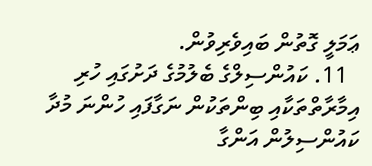ޢަމަލީ ގޮތުން ބައިވެރިވުން.
  11. ކައުންސިލްގެ ބެލުމުގެ ދަށުގައި ހުރި އިމާރާތްތަކާއި ބިންތަކުން ނަގާފައި ހުންނަ މުދާ ކައުންސިލުން އަންގާ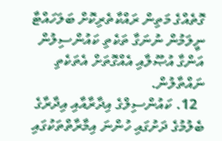ގޮތެއްގެ މަތިން ރައްކާތެރިކޮށް ބަލަހައްޓާ ނީލަމުން ނުނަގާ ތަކެތި ކައުންސިލުން އަންގާ އުޞޫލާއި އެއްގޮތަށް އެތަކެތި ނައްތާލުން.
  12. ކައުންސިލްގެ އިދާރާއާއި އިދާރާގެ ބެލުމުގެ ދަށުގައި ހުންނަ އިމާރާތްތަކުގައި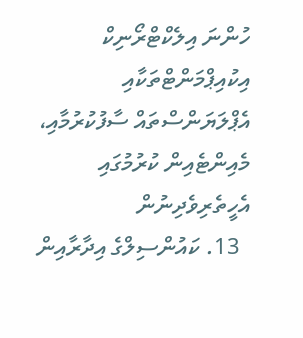ހުންނަ އިލެކްޓްރޯނިކް އިކުއިޕްމަންޓްތަކާއި އެޕްލަޔަންސްތައް ސާފުކުރުމާއި، މެއިންޓެއިން ކުރުމުގައި އެހީތެރިވެދިނުން
  13. ކައުންސިލްގެ އިދާރާއިން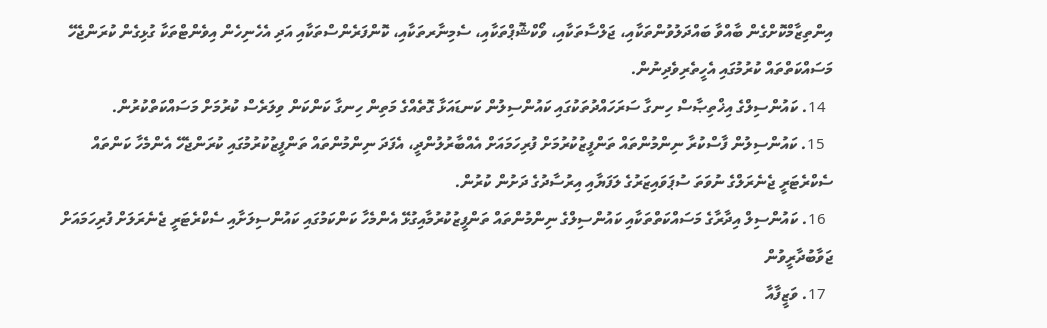އިންތިޒާމްކޮށްގެން ބާއްވާ ބައްދަލުވުންތަކާއި، ޖަލްސާތަކާއި، ވޯކްޝޮޕްތަކާއި، ސެމިނާރތަކާއި، ކޮންފަރެންސްތަކާއި އަދި އެހެނިހެން އިވެންޓްތަކާ ގުޅިގެން ކުރަންޖެހޭ މަސައްކަތްތައް ކުރުމުގައި އެހީތެރިވެދިނުން.
  14. ކައުންސިލްގެ އިޚްތިޞާސް ހިނގާ ސަރަހައްދުތަކުގައި ކައުންސިލުން ކަނޑައަޅާ ގޮތެއްގެ މަތިން ހިނގާ ކަންކަން ވިލަރެސް ކުރުމަށް މަސައްކަތްކުރުން.
  15. ކައުންސިލުން ފާސްކުރާ ނިންމުންތައް ތަންފީޒުކުރުމަށް ފުރިހަމައަށް އެއްބާރުލުންދީ، އެފަދަ ނިންމުންތައް ތަންފީޒުކުރުމުގައި ކުރަންޖެހޭ އެންމެހާ ކަންތައް ސެކްރެޓަރީ ޖެނެރަލްގެ ނުވަތަ ސުޕަވައިޒަރުގެ ލަފަޔާއި އިރުސާދުގެ ދަށުން ކުރުން.
  16. ކައުންސިލް އިދާރާގެ މަސައްކަތްތަކާއި ކައުންސިލްގެ ނިންމުންތައް ތަންފީޒުކުރުމާއިގުޅޭ އެންމެހާ ކަންކަމުގައި ކައުންސިލަށާއި ސެކްރެޓަރީ ޖެނެރަލަށް ފުރިހަމައަށް ޖަވާބުދާރީވުން
  17. ވަޒީފާއާ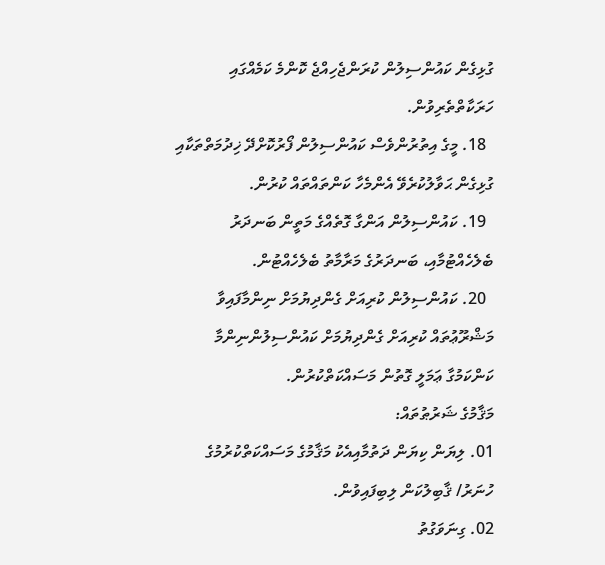ގުޅިގެން ކައުންސިލުން ކުރަންޖެހިއްޖެ ކޮންމެ ކަމެއްގައި ހަރަކާތްތެރިވުން.
  18. މީގެ އިތުރުންވެސް ކައުންސިލުން ފޯރުކޮށްދޭ ޚިދުމަތްތަކާއި  ގުޅިގެން ޙަވާލުކުރެވޭ އެންމެހާ ކަންތައްތައް ކުރުން.
  19. ކައުންސިލުން އަންގާ ގޮތެއްގެ މަތީން ބަނދަރު ބެލެހެއްޓުމާއި، ބަނދަރުގެ މަރާމާތު ބެލެހެއްޓުން.
  20. ކައުންސިލުން ކުރިއަށް ގެންދިޔުމަށް ނިންމާފައިވާ މަޝްރޫޢުތައް ކުރިއަށް ގެންދިޔުމަށް ކައުންސިލުންނިންމާ ކަންކަމުގާ ޢަމަލީ ގޮތުން މަސައްކަތްކުރުން.
މަޤާމުގެ ޝަރުޠުތައް:
01. ލިޔަން ކިޔަން ދަތުމާއިއެކު މަޤާމުގެ މަސައްކަތްކުރުމުގެ ހުނަރު/ ޤާބިލުކަން ލިބިފައިވުން.
02. ގިނަވަގުތު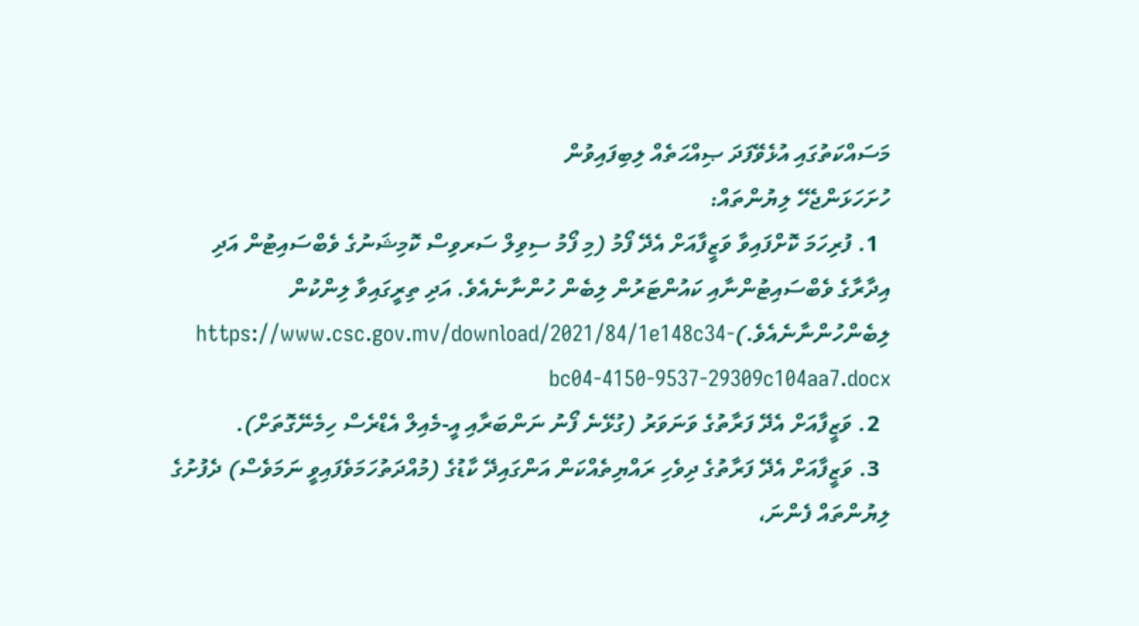މަސައްކަތުގައި އުޅެވޭފަދަ ޞިއްޙަތެއް ލިބިފައިވުން
ހުށަހަޅަންޖެހޭ ލިޔުންތައް:
  1. ފުރިހަމަ ކޮށްފައިވާ ވަޒީފާއަށް އެދޭ ފޯމު (މި ފޯމު ސިވިލް ސަރވިސް ކޮމިޝަނުގެ ވެބްސައިޓުން އަދި އިދާރާގެ ވެބްސައިޓުންނާއި ކައުންޓަރުން ލިބެން ހުންނާނެއެވެ. އަދި ތިރީގައިވާ ލިންކުން ލިބެންހުންނާނެއެވެ.)https://www.csc.gov.mv/download/2021/84/1e148c34-bc04-4150-9537-29309c104aa7.docx
  2. ވަޒީފާއަށް އެދޭ ފަރާތުގެ ވަނަވަރު (ގުޅޭނެ ފޯނު ނަންބަރާއި އީ-މެއިލް އެޑްރެސް ހިމެނޭގޮތަށް).
  3. ވަޒީފާއަށް އެދޭ ފަރާތުގެ ދިވެހި ރައްޔިތެއްކަން އަންގައިދޭ ކާޑުގެ (މުއްދަތުހަމަވެފައިވީ ނަމަވެސް) ދެފުށުގެ ލިޔުންތައް ފެންނަ،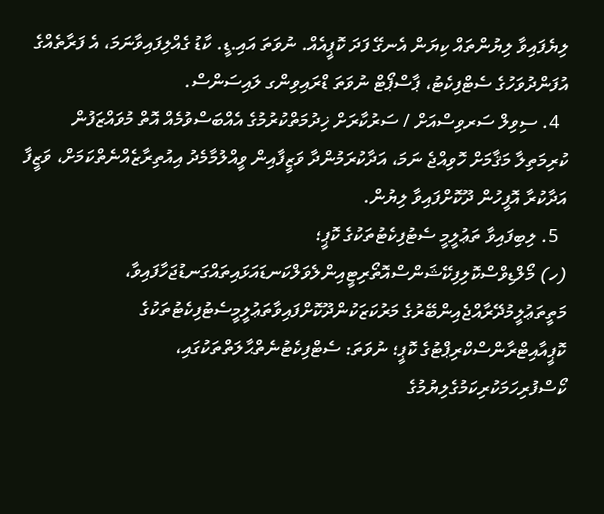ލިޔެފައިވާ ލިޔުންތައް ކިޔަން އެނގޭ ފަދަ ކޮޕީއެއް. ނުވަތަ އައި.ޑީ. ކާޑު ގެއްލިފައިވާނަމަ، އެ ފަރާތެއްގެ އުފަންދުވަހުގެ ސެޓްފިކެޓު، ޕާސްޕޯޓް ނުވަތަ ޑްރައިވިންގ ލައިސަންސް.
  4. ސިވިލް ސަރވިސްއަށް / ސަރުކާރަށް ޚިދުމަތްކުރުމުގެ އެއްބަސްވުމެއް އޮތް މުވައްޒަފުން ކުރިމަތިލާ މަޤާމަށް ހޮވިއްޖެ ނަމަ، އަދާކުރަމުންދާ ވަޒީފާއިން ވީއްލުމާމެދު އިއުތިރާޒެއްނެތްކަމަށް، ވަޒީފާ އަދާކުރާ އޮފީހުން ދޫކޮށްފައިވާ ލިޔުން.
  5. ލިބިފައިވާ ތަޢުލީމީ ސެޓުފިކެޓުތަކުގެ ކޮޕީ؛
(ހ) މޯލްޑިވްސްކޮލިފިކޭޝަންސްއޮތޯރިޓީއިންލެވަލްކަނޑައަޅައިތައްގަނޑުޖަހާފައިވާ، މަތީތަޢުލީމުދޭރާއްޖެއިންބޭރުގެ މަރުކަޒަކުންދޫކޮށްފައިވާތަޢުލީމީސެޓުފިކެޓުތަކުގެ ކޮޕީއާއިޓްރާންސްކްރިޕްޓުގެ ކޮޕީ؛ ނުވަތަ: ސެޓްފިކެޓުނެތްޙާލަތްތަކުގައި، ކޯސްފުރިހަމަކުރިކަމުގެލިޔުމުގެ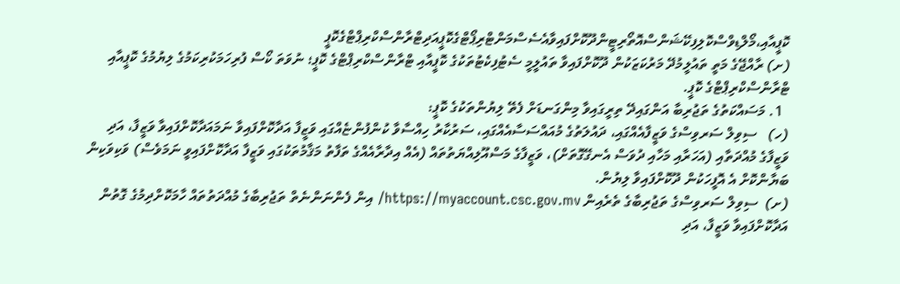ކޮޕީއާއި،މޯލްޑިވްސްކޮލިފިކޭޝަންސްއޮތޯރިޓީންދޫކޮށްފައިވާއެސެސްމަންޓްރިޕޯޓްގެކޮޕީއަދިޓްރާންސްކްރިޕްޓްގެކޮޕީ
(ށ) ރާއްޖޭގެ މަތީ ތައުލީމުދޭ މަރުކަޒަކުން ދޫކޮށްފައިވާ ތައުލީމީ ސެޓުފިކެޓުތަކުގެ ކޮޕީއާއި ޓްރާންސްކްރިޕްޓްގެ ކޮޕީ؛ ނުވަތަ ކޯސް ފުރިހަމަކުރިކަމުގެ ލިޔުމުގެ ކޮޕީއާއި ޓްރާންސްކްރިޕްޓްގެ ކޮޕީ.
  1. މަސައްކަތުގެ ތަޖުރިބާ އަންގައިދޭ ތިރީގައިވާ މިންގަނޑަށް ފެތޭ ލިޔުންތަކުގެ ކޮޕީ:
(ހ)   ސިވިލް ސަރވިސްގެ ވަޒީފާއެއްގައި، ދައުލަތުގެ މުއައްސަސާއެއްގައި، ސަރުކާރު ހިއްސާވާ ކުންފުންޏެއްގައި ވަޒީފާ އަދާކޮށްފައިވާ ނަމައަދާކޮށްފައިވާ ވަޒީފާ، އަދި ވަޒީފާގެ މުއްދަތާއި (އަހަރާއި މަހާއި ދުވަސް އެނގޭގޮތަށް)، ވަޒީފާގެ މަސްއޫލިއްޔަތުތައް (އެއް އިދާރާއެއްގެ ތަފާތު މަޤާމުތަކުގައި ވަޒީފާ އަދާކޮށްފައިވީ ނަމަވެސް) ވަކިވަކިން ބަޔާންކޮށް އެ އޮފީހަކުން ދޫކޮށްފައިވާ ލިޔުން.
(ށ)  ސިވިލް ސަރވިސްގެ ތަޖުރިބާގެ ތެރެއިން https://myaccount.csc.gov.mv/ އިން ފެންނަންނެތް ތަޖުރިބާގެ މުއްދަތުތައް ހާމަކޮށްދިމުގެ ގޮތުން އަދާކޮށްފައިވާ ވަޒީފާ، އަދި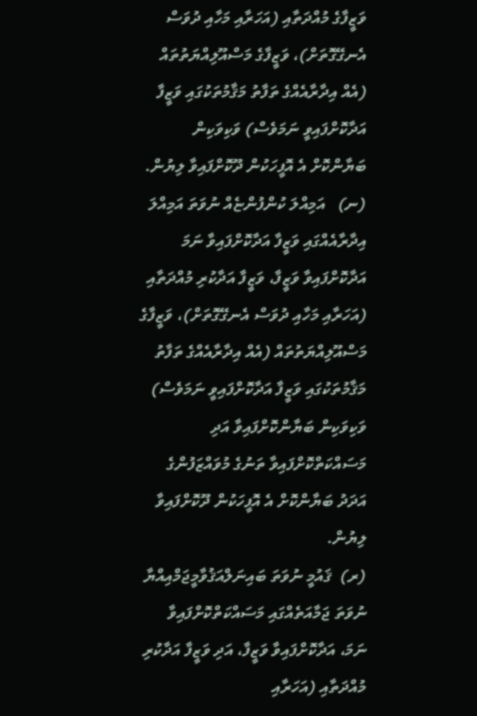ވަޒީފާގެ މުއްދަތާއި (އަހަރާއި މަހާއި ދުވަސް އެނގޭގޮތަށް)، ވަޒީފާގެ މަސްއޫލިއްޔަތުތައް (އެއް އިދާރާއެއްގެ ތަފާތު މަޤާމުތަކުގައި ވަޒީފާ އަދާކޮށްފައިވީ ނަމަވެސް) ވަކިވަކިން ބަޔާންކޮށް އެ އޮފީހަކުން ދޫކޮށްފައިވާ ލިޔުން.
(ނ)   އަމިއްލަ ކުންފުންޏެއް ނުވަތަ އަމިއްލަ އިދާރާއެއްގައި ވަޒީފާ އަދާކޮށްފައިވާ ނަމަ އަދާކޮށްފައިވާ ވަޒީފާ، ވަޒީފާ އަދާކުރި މުއްދަތާއި (އަހަރާއި މަހާއި ދުވަސް އެނގޭގޮތަށް)، ވަޒީފާގެ މަސްއޫލިއްޔަތުތައް (އެއް އިދާރާއެއްގެ ތަފާތު މަޤާމުތަކުގައި ވަޒީފާ އަދާކޮށްފައިވީ ނަމަވެސް) ވަކިވަކިން ބަޔާންކޮށްފައިވާ އަދި މަސައްކަތްކޮށްފައިވާ ތަނުގެ މުވައްޒަފުންގެ އަދަދު ބަޔާންކޮށް އެ އޮފީހަކުން ދޫކޮށްފައިވާ ލިޔުން.
(ރ)  ޤައުމީ ނުވަތަ ބައިނަލްއަޤުވާމީޖަމްއިއްޔާ ނުވަތަ ޖަމާއަތެއްގައި މަސައްކަތްކޮށްފައިވާ ނަމަ، އަދާކޮށްފައިވާ ވަޒީފާ، އަދި ވަޒީފާ އަދާކުރި މުއްދަތާއި (އަހަރާއި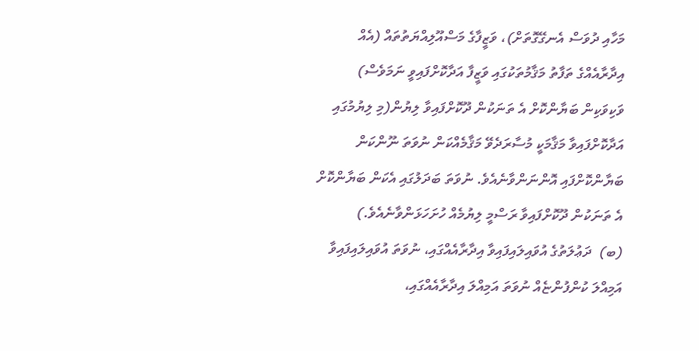މަހާއި ދުވަސް އެނގޭގޮތަށް)، ވަޒީފާގެ މަސްއޫލިއްޔަތުތައް (އެއް އިދާރާއެއްގެ ތަފާތު މަޤާމުތަކުގައި ވަޒީފާ އަދާކޮށްފައިވީ ނަމަވެސް) ވަކިވަކިން ބަޔާންކޮށް އެ ތަނަކުން ދޫކޮށްފައިވާ ލިޔުން(މި ލިޔުމުގައި އަދާކޮށްފައިވާ މަޤާމަކީ މުސާރަދެވޭ މަޤާމެއްކަން ނުވަތަ ނޫންކަން ބަޔާންކޮށްފައި އޮންނަންވާނެއެވެ. ނުވަތަ ބަދަލުގައި އެކަން ބަޔާންކޮށް އެ ތަނަކުން ދޫކޮށްފައިވާ ރަސްމީ ލިޔުމެއް ހުށަހަޅަންވާނެއެވެ.)
(ބ)  ދަޢުލަތުގެ އުވައިލައިފައިވާ އިދާރާއެއްގައި، ނުވަތަ އުވައިލައިފައިވާ އަމިއްލަ ކުންފުންޏެއް ނުވަތަ އަމިއްލަ އިދާރާއެއްގައި،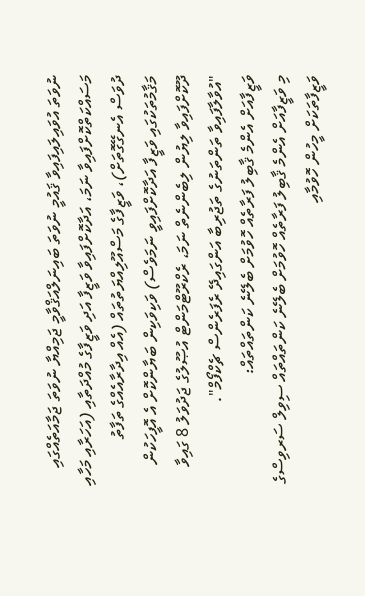ނުވަތަ އުވައިލައިފައިވާ ޤައުމީ ނުވަތަ ބައިނަލްއަޤްވާމީ ޖަމިއްޔާ ނުވަތަ ޖަމާއަތެއްގައި މަސައްކަތްކޮށްފައިވާ ނަމަ، އަދާކޮށްފައިވާ ވަޒީފާ އަދި ވަޒީފާގެ މުއްދަތާއި (އަހަރާއި މަހާއި ދުވަސް އެނގޭގޮތަށް)، ވަޒީފާގެ މަސްއޫލިއްޔަތުތައް (އެއް އިދާރާއެއްގެ ތަފާތު މަޤާމުތަކުގައި ވަޒީފާ އަދާކޮށްފައިވީ ނަމަވެސް) ވަކިވަކިން ބަޔާންކޮށް އެ އޮފީހަކުން ދޫކޮށްފައިވާ ލިޔުން ލިބެންނެތް ނަމަ، ރެކްރޫޓްމަންޓް އުޞޫލުގެ ޖަދުވަލު 8 ގައިވާ "އުވާލާފައިވާ ތަންތަނުގެ ތަޖުރިބާ އަންގައިދޭ ރެފަރެންސް ޗެކްފޯމް".
ވަޒީފާއަށް އެންމެ ޤާބިލު ފަރާތެއް ހޮވުމަށް ބެލޭނެ ކަންތައްތައް:
މި ވަޒީފާއަށް އެންމެ ޤާބިލު ފަރާތެއް ހޮވުމަށް ބެލޭނެ ކަންތައްތައް ސިވިލް ސަރވިސްގެ ވަޒީފާތަކަށް މީހުން ހޮވުމާއި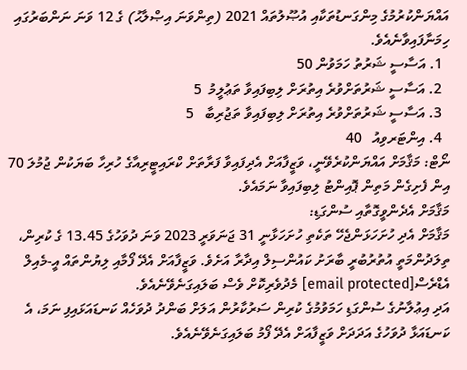އައްޔަންކުރުމުގެ މިންގަނޑުތަކާއި އުޞޫލުތައް 2021 (ތިންވަނަ އިޞްލާޙު) ގެ 12 ވަނަ ނަންބަރުގައި ހިމަނާފައިވާނެއެވެ.
  1. އަސާސީ ޝަރުތު ހަމަވުން 50
  2. އަސާސީ ޝަރުތަށްވުރެ އިތުރަށް ލިބިފައިވާ ތަޢުލީމު  5
  3. އަސާސީ ޝަރުތަށްވުރެ އިތުރަށް ލިބިފައިވާ ތަޖުރިބާ   5
  4. އިންޓަރވިއު   40
ނޯޓް: މަޤާމަށް އައްޔަންކުރެވޭނީ، ވަޒީފާއަށް އެދިފައިވާ ފަރާތަށް ކްރައިޓީރިއާގެ ހުރިހާ ބަޔަކުން ޖުމުލަ 70 އިން ފެށިގެން މަތިން ޕޮއިންޓު ލިބިފައިވާ ނަމައެވެ.
މަޤާމަށް އެދެންވީގޮތާއި ސުންގަޑި:
މަޤާމަށް އެދި ހުށަހަޅަންޖެހޭ ތަކެތި ހުށަހަޅާނީ 31 ޖަނަވަރީ 2023 ވަނަ ދުވަހުގެ 13.45 ގެ ކުރިން، ތިލަދުންމަތީ އުތުރުބުރީ ބާރަށު ކައުންސިލް އިދާރާ އަށެވެ. ވަޒީފާއަށް އެދޭ ފޯމާއި ލިޔުންތައް އީ-މެއިލް އެޑްރެސް[email protected] މެދުވެރިކޮށް ވެސް ބަލައިގަނެވޭނެއެވެ.
އަދި އިޢުލާނުގެ ސުންގަޑި ހަމަވުމުގެ ކުރިން ސަރުކާރުން އަލަށް ބަންދު ދުވަހެއް ކަނޑައަޅައިފި ނަމަ، އެ ކަނޑައަޅާ ދުވަހުގެ އަދަދަށް ވަޒީފާއަށް އެދޭ ފޯމު ބަލައިގަނެވޭނެއެވެ.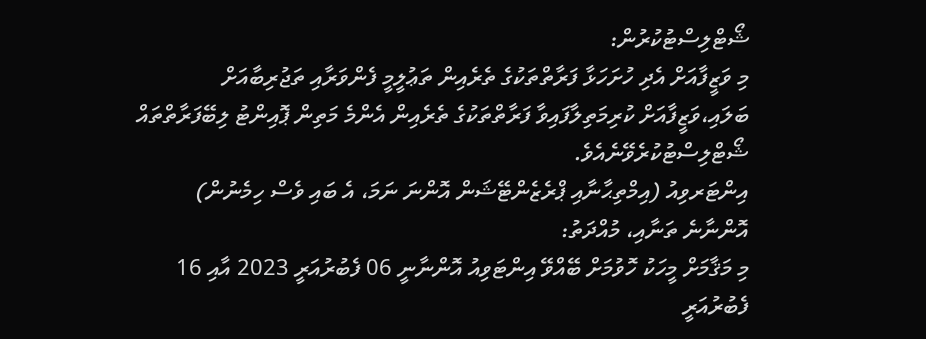ޝޯޓްލިސްޓުކުރުން:
މި ވަޒީފާއަށް އެދި ހުށަހަޅާ ފަރާތްތަކުގެ ތެރެއިން ތަޢުލީމީ ފެންވަރާއި ތަޖުރިބާއަށް ބަލައި،ވަޒީފާއަށް ކުރިމަތިލާފައިވާ ފަރާތްތަކުގެ ތެރެއިން އެންމެ މަތިން ޕޮއިންޓު ލިބޭފަރާތްތައް ޝޯޓްލިސްޓުކުރެވޭނެއެވެ.
އިންޓަރވިއު (އިމްތިޙާނާއި ޕްރެޒެންޓޭޝަން އޮންނަ ނަމަ، އެ ބައި ވެސް ހިމެނުން)  އޮންނާނެ ތަނާއި، މުއްދަތު:
މި މަޤާމަށް މީހަކު ހޮވުމަށް ބޭއްވޭ އިންޓަވިއު އޮންނާނީ 06 ފެބުރުއަރީ 2023 އާއި 16 ފެބުރުއަރީ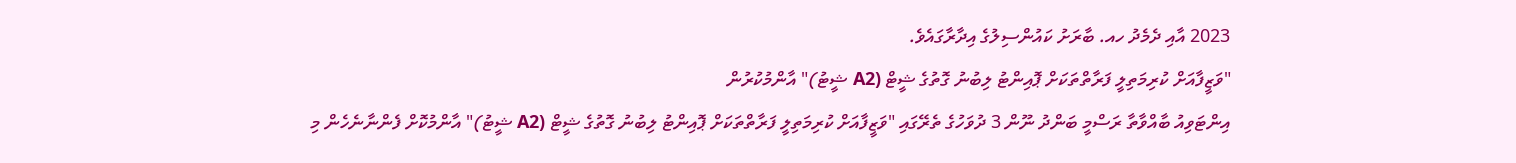2023 އާއި ދެމެދު ހއ. ބާރަށު ކައުންސިލުގެ އިދާރާގައެވެ.
"ވަޒީފާއަށް ކުރިމަތިލީ ފަރާތްތަކަށް ޕޮއިންޓު ލިބުނު ގޮތުގެ ޝީޓް (A2 ޝީޓު)" އާންމުކުރުން
އިންޓަވިއު ބާއްވާތާ ރަސްމީ ބަންދު ނޫން 3 ދުވަހުގެ ތެރޭގައި "ވަޒީފާއަށް ކުރިމަތިލީ ފަރާތްތަކަށް ޕޮއިންޓު ލިބުނު ގޮތުގެ ޝީޓް (A2 ޝީޓު)" އާންމުކޮށް ފެންނާނެހެން މި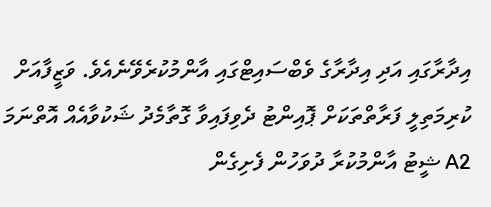އިދާރާގައި އަދި އިދާރާގެ ވެބްސައިޓްގައި އާންމުކުރެވޭނެއެވެ. ވަޒީފާއަށް ކުރިމަތިލީ ފަރާތްތަކަށް ޕޮއިންޓު ދެވިފައިވާ ގޮތާމެދު ޝަކުވާއެއް އޮތްނަމަ A2 ޝީޓު އާންމުކުރާ ދުވަހުން ފެށިގެން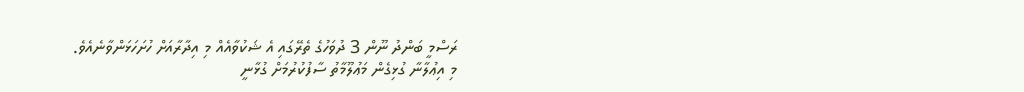ރަސްމީ ބަންދު ނޫން 3 ދުވަހުގެ ތެރޭގައި އެ ޝަކުވާއެއް މި އިދާރާއަށް ހުށަހަޅަންވާނެއެވެ.
މި އިޢުލާނާ ގުޅިގެން މަޢުލޫމާތު ސާފުކުރުމަށް ގުޅާނީ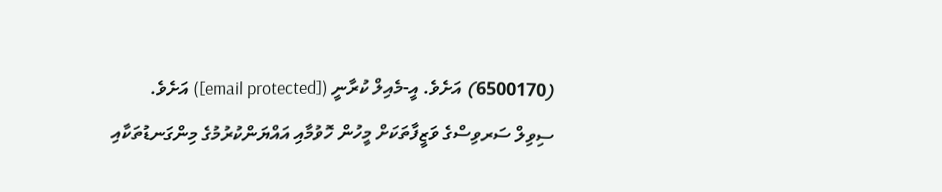(6500170) އަށެވެ. އީ-މެއިލް ކުރާނީ ([email protected]) އަށެވެ.
ސިވިލް ސަރވިސްގެ ވަޒީފާތަކަށް މީހުން ހޮވުމާއި އައްޔަންކުރުމުގެ މިންގަނޑުތަކާއި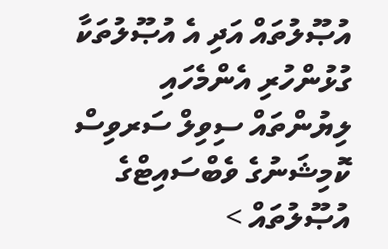އުޞޫލުތައް އަދި އެ އުޞޫލުތަކާ ގުޅުންހުރި އެންމެހައި ލިޔުންތައް ސިވިލް ސަރވިސް ކޮމިޝަނުގެ ވެބްސައިޓްގެ އުޞޫލުތައް >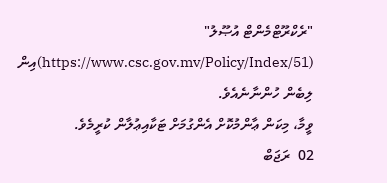"ރެކްރޫޓްމެންޓް އުޞޫލު" (https://www.csc.gov.mv/Policy/Index/51)އިން ލިބެން ހުންނާނެއެވެ.
ވީމާ، މިކަން ޢާންމުކޮށް އެންގުމަށް ޓަކާއިޢުލާން ކުރީމެވެ.
02  ރަޖަބް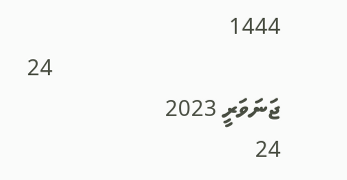1444
                                        24 ޖަނަވަރީ 2023
24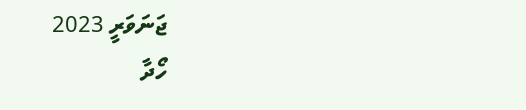ޖަނަވަރީ 2023
ހޯދާ